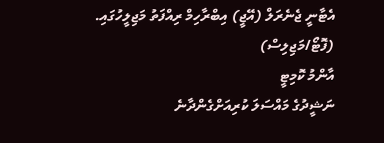އެޓާނީ ޖެނެރަލް (އޭޖީ) އިބްރާހިމް ރިއްފަތު މަޖިލީހުގައި. (ފޮޓޯ/މަޖިލިސް)
އާންމު ކޮމިޓީ
ނަޝީދުގެ މައްސަލަ ކުރިއަށްގެންދާނެ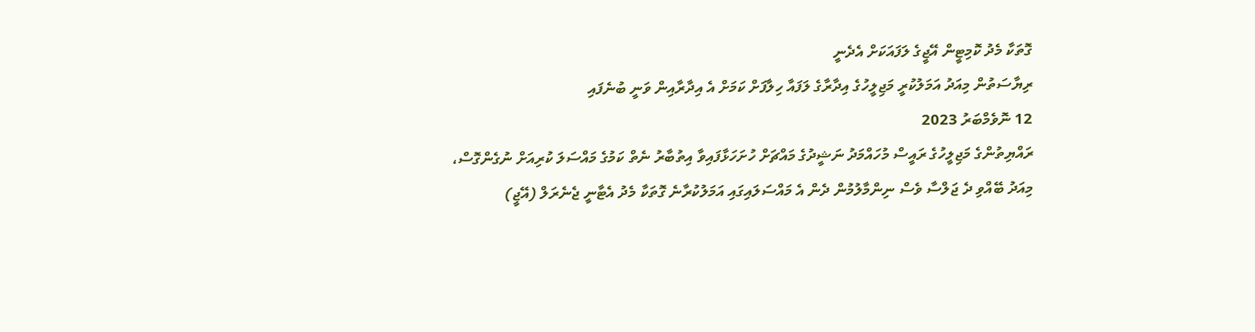ގޮތަކާ މެދު ކޮމިޓީން އޭޖީގެ ލަފައަކަށް އެދެނީ
ރިޔާސަތުން މިއަދު އަމަލުކުރީ މަޖިލީހުގެ އިދާރާގެ ލަފައާ ހިލާފަށް ކަމަށް އެ އިދާރާއިން ވަނީ ބުނެފައި
12 ނޮވެމްބަރު 2023
ރައްޔިތުންގެ މަޖިލީހުގެ ރައީސް މުހައްމަދު ނަޝީދުގެ މައްޗަށް ހުށަހަޅާފައިވާ އިތުބާރު ނެތް ކަމުގެ މައްސަލަ ކުރިއަށް ނުގެންގޮސް، މިއަދު ބޭއްވި ދެ ޖަލްސާ ވެސް ނިންމާލުމުން ދެން އެ މައްސަލައިގައި އަމަލުކުރާނެ ގޮތަކާ މެދު އެޓާނީ ޖެނެރަލް (އޭޖީ)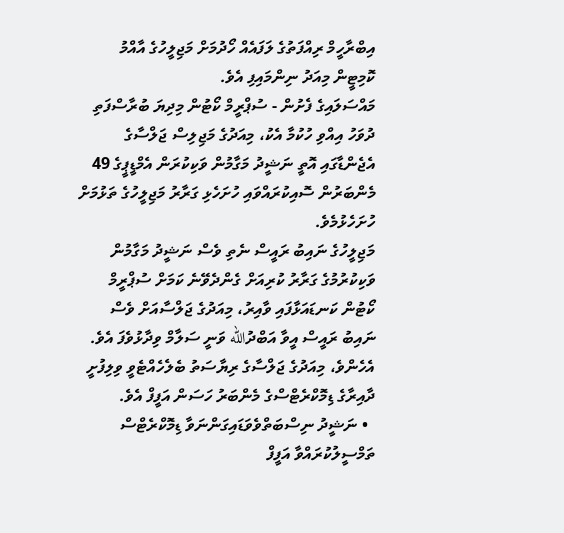އިބްރާހީމް ރިއްފަތުގެ ލަފައެއް ހޯދުމަށް މަޖިލީހުގެ އާއްމު ކޮމިޓީން މިއަދު ނިންމައިފި އެވެ.
މައްސަލައިގެ ފެށުން - ސުޕްރީމް ކޯޓުން މިދިޔަ ބުރާސްފަތި ދުވަހު އިއްވި ހުކުމާ އެކު، މިއަދުގެ މަޖިލިސް ޖަލްސާގެ އެޖެންޑާގައި އޮތީ ނަޝީދު މަގާމުން ވަކިކުރަން އެމްޑީޕީގެ 49 މެންބަރުން ސޮއިކުރައްވައި ހުށަހެޅި ގަރާރު މަޖިލީހުގެ ތަޅުމަށް ހުށަހެޅުމެވެ.
މަޖިލީހުގެ ނައިބު ރައީސް ނެތި ވެސް ނަޝީދު މަގާމުން ވަކިކުރުމުގެ ގަރާރު ކުރިއަށް ގެންދެވޭނެ ކަމަށް ސުޕްރީމް ކޯޓުން ކަނޑައަޅާފައި ވާއިރު، މިއަދުގެ ޖަލްސާއަށް ވެސް ނައިބު ރައީސް އީވާ އަބްދުالله ވަނީ ސަލާމް ވިދާޅުވެފަ އެވެ. އެހެންވެ، މިއަދުގެ ޖަލްސާގެ ރިޔާސަތު ބެލެހެއްޓެވީ ވިލިފުށީ ދާއިރާގެ ޑިމޮކްރެޓްސްގެ މެންބަރު ހަސަން އަފީފް އެވެ.
  • ނަޝީދު ނިސްބަތްވެވަޑައިގަންނަވާ ޑިމޮކްރެޓްސް ތަމްސީލުކުރައްވާ އަފީފް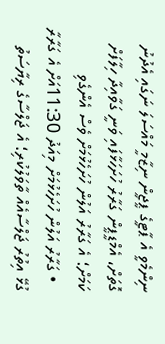ނިންމެވީ އެ ޕާޓީގެ ޕީޖީން ނިޒާމީ މައްސަލަ ނަގައި އެދުނު ގޮތަށް، އެމްޑީޕީން ގަރާރު ހުށަހަޅާފައި ވަނީ ގަވާއިދާ ހިލާފަށް ކަމަށް؛ އެ ގަރާރު އަލުން ހުށަހެޅުމަށް ވެސް އެންގެވި
  • ގަރާރު އަލުން ހުށަހެޅުމަށް މިއަދު 11:30އަށް އެ ގަރާރާ ގުޅޭ އިތުރު ޖަލްސާއެއް ތާވަލުކުރި؛ އެ ޖަލްސާގެ ރިޔާސަތު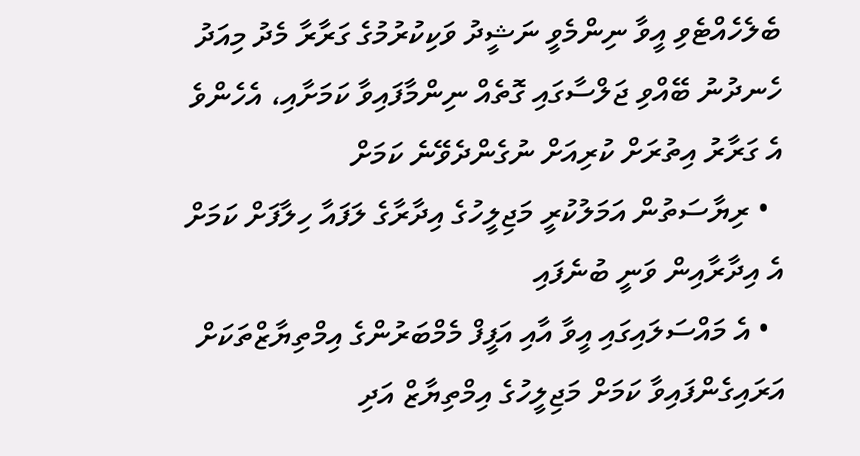ބެލެހެއްޓެވި އީވާ ނިންމެވީ ނަޝީދު ވަކިކުރުމުގެ ގަރާރާ މެދު މިއަދު ހެނދުނު ބޭއްވި ޖަލްސާގައި ގޮތެއް ނިންމާފައިވާ ކަމަށާއި، އެހެންވެ އެ ގަރާރު އިތުރަށް ކުރިއަށް ނުގެންދެވޭނެ ކަމަށް
  • ރިޔާސަތުން އަމަލުކުރީ މަޖިލީހުގެ އިދާރާގެ ލަފައާ ހިލާފަށް ކަމަށް އެ އިދާރާއިން ވަނީ ބުނެފައި
  • އެ މައްސަލައިގައި އީވާ އާއި އަފީފް މެމްބަރުންގެ އިމްތިޔާޒްތަކަށް އަރައިގެންފައިވާ ކަމަށް މަޖިލީހުގެ އިމްތިޔާޒް އަދި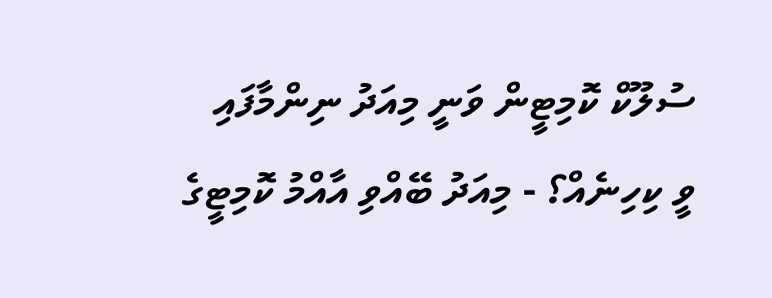ސުލޫކް ކޮމިޓީން ވަނީ މިއަދު ނިންމާފައި
ވީ ކިހިނެއް؟ - މިއަދު ބޭއްވި އާއްމު ކޮމިޓީގެ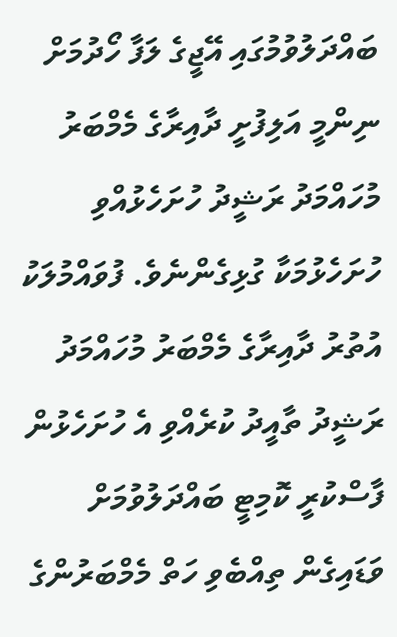ބައްދަލުވުމުގައި އޭޖީގެ ލަފާ ހޯދުމަށް ނިންމީ އަލިފުށީ ދާއިރާގެ މެމްބަރު މުހައްމަދު ރަޝީދު ހުށަހެޅުއްވި ހުށަހެޅުމަކާ ގުޅިގެންނެވެ. ފުވައްމުލަކު އުތުރު ދާއިރާގެ މެމްބަރު މުހައްމަދު ރަޝީދު ތާއީދު ކުރެއްވި އެ ހުށަހެޅުން ފާސްކުރީ ކޮމިޓީ ބައްދަލުވުމަށް ވަޑައިގެން ތިއްބެވި ހަތް މެމްބަރުންގެ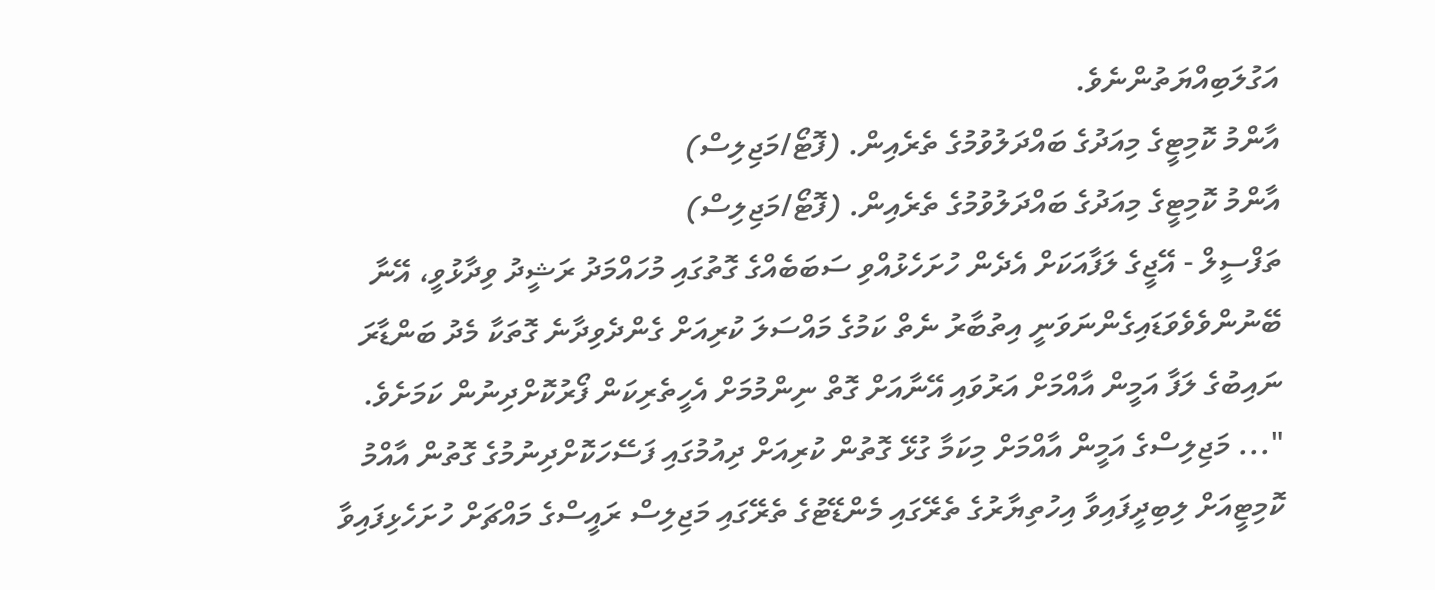އަގުލަބިއްޔަތުންނެވެ.
އާންމު ކޮމިޓީގެ މިއަދުގެ ބައްދަލުވުމުގެ ތެރެއިން. (ފޮޓޯ/މަޖިލިސް)
އާންމު ކޮމިޓީގެ މިއަދުގެ ބައްދަލުވުމުގެ ތެރެއިން. (ފޮޓޯ/މަޖިލިސް)
ތަފްސީލް - އޭޖީގެ ލަފާއަކަށް އެދެން ހުށަހެޅުއްވި ސަބަބެއްގެ ގޮތުގައި މުހައްމަދު ރަޝީދު ވިދާޅުވީ، އޭނާ ބޭނުންވެވެވަޑައިގެންނަވަނީ އިތުބާރު ނެތް ކަމުގެ މައްސަލަ ކުރިއަށް ގެންދެވިދާނެ ގޮތަކާ މެދު ބަންޑާރަ ނައިބުގެ ލަފާ އަމީން އާއްމަށް އަރުވައި އޭނާއަށް ގޮތް ނިންމުމަށް އެހީތެރިކަން ފޯރުކޮށްދިނުން ކަމަށެވެ.
"... މަޖިލިސްގެ އަމީން އާއްމަށް މިކަމާ ގުޅޭ ގޮތުން ކުރިއަށް ދިއުމުގައި ފަސޭހަކޮށްދިނުމުގެ ގޮތުން އާއްމު ކޮމިޓީއަށް ލިބިދީފައިވާ އިހުތިޔާރުގެ ތެރޭގައި މެންޑޭޓުގެ ތެރޭގައި މަޖިލިސް ރައީސްގެ މައްޗަށް ހުށަހެޅިފައިވާ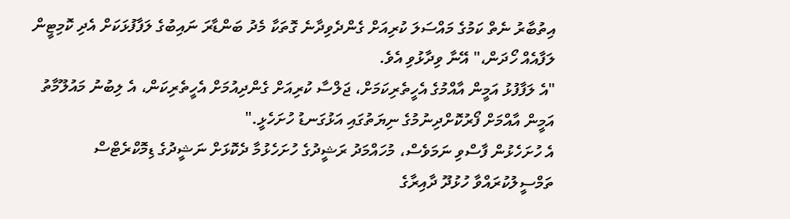އިތުބާރު ނެތް ކަމުގެ މައްސަލަ ކުރިއަށް ގެންދެވިދާނެ ގޮތަކާ މެދު ބަންޑާރަ ނައިބުގެ ލަފާފުޅަކަށް އެދި ކޮމިޓީން ލަފާއެއް ހޯދަން،" އޭނާ ވިދާޅުވި އެވެ.
"އެ ލަފާފުޅު އަމީން އާއްމުގެ އެހީތެރިކަމަށް، ޖަލްސާ ކުރިއަށް ގެންދިއުމަށް އެހީތެރިކަން، އެ ލިބުނު މައުލޫމާތު އަމީން އާއްމަށް ފޯރުކޮށްދިނުމުގެ ނިޔަތުގައި އަޅުގަނޑު ހުށަހެޅީ."
އެ ހުށަހެޅުން ފާސްވި ނަމަވެސް، މުހައްމަދު ރަޝީދުގެ ހުށަހެޅުމާ ދެކޮޅަށް ނަޝީދުގެ ޑިމޮކްރެޓްސް ތަމްސީލުކުރައްވާ ހުޅުދޫ ދާއިރާގެ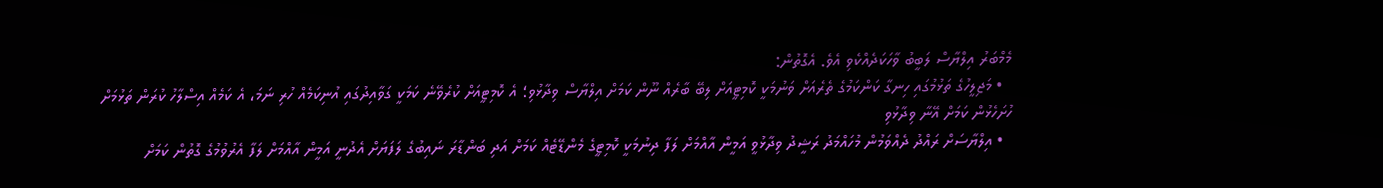މެމްބަރު އިލްޔާސް ލަބީބު ވާހަކަދެއްކެވި އެވެ. އެގޮތުން:
  • މަޖިލީހުގެ ތަޅުމުގައި ހިނގާ ކަންކަމުގެ ތެރެއަށް ވަނުމަކީ ކޮމިޓީއަށް ލިބޭ ބާރެއް ނޫން ކަމަށް އިލްޔާސް ވިދާޅުވި؛ އެ ކޮމިޓީއަށް ކުރެވޭނެ ކަމަކީ ގަވާއިދުގައި އުނިކަމެއް ހުރި ނަމަ، އެ ކަމެއް އިސްލާހު ކުރަން ތަޅުމަށް ހުށަހެޅުން ކަމަށް އޭނާ ވިދާޅުވި
  • އިލްޔާސަށް ރައްދު ދެއްވަމުން މުހައްމަދު ރަޝީދު ވިދާޅުވީ އަމީން އާއްމަށް ލަފާ ދިނުމަކީ ކޮމިޓީގެ މެންޑޭޓެއް ކަމަށް އަދި ބަންޑާރަ ނައިބުގެ ލަފަޔަށް އެދުނީ އަމީން އާއްމަށް ލަފާ އެރުވުމުގެ ގޮތުން ކަމަށް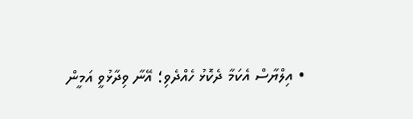• އިލްޔާސް އެކަމާ ދެކޮޅު ހެއްދެވި؛ އޭނާ ވިދާޅުވީ އަމީން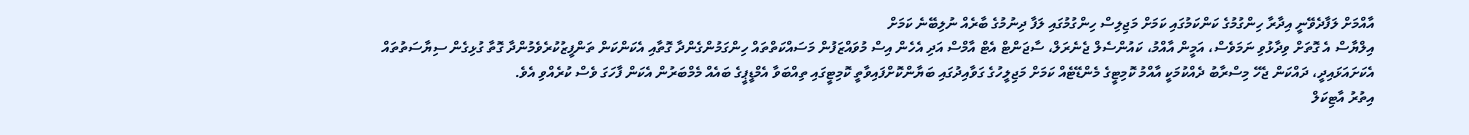އާއްމަށް ލަފާދެވޭނީ އިދާރާ ހިންގުމުގެ ކަންކަމުގައި ކަމަށް މަޖިލިސް ހިންގުމުގައި ލަފާ ދިނުމުގެ ބާރެއް ނުލިބޭނެ ކަމަށް
އިލްޔާސް އެ ގޮތަށް ވިދާޅުވި ނަމަވެސް، އަމީން އާއްމު، ކައުންސެލް ޖެނެރަލް، ސާޖަންޓް އެޓް އާމްސް އަދި އެހެން އިސް މުވައްޒަފުން މަސައްކަތްތައް ހިންގަމުންގެންދާ ގޮތާއި އެކަންކަން ތަންފީޒުކުރެވެމުންދާ ގޮތާ ގުޅިގެން ސިޔާސަތުތައް އެކަށައަޅައިދީ، ދައްކަން ޖެހޭ މިސްރާބު ދެއްކުމަކީ އާއްމު ކޮމިޓީގެ މެންޑޭޓެއް ކަމަށް މަޖިލީހުގެ ގަވާއިދުގައި ބަޔާންކޮށްފައިވާތީ ކޮމިޓީގައި ތިއްބަވާ އެމްޑީޕީގެ ބައެއް މެމްބަރުން އެކަން ފާހަގަ ވެސް ކުރެއްވި އެވެ.
އިތުރު އާޓިކަލް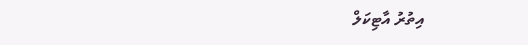އިތުރު އާޓިކަލް